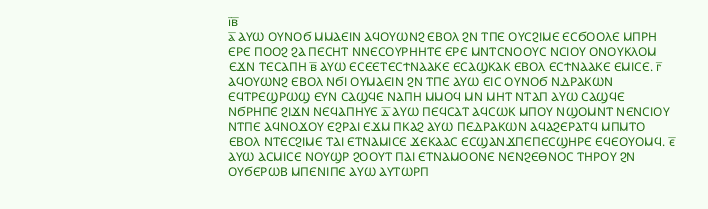ⲓ̅ⲃ̅
ⲁ̅ ⲀⲨⲰ ⲞⲨⲚⲞϬ ⲘⲘⲀⲈⲒⲚ ⲀϤⲞⲨⲰⲚϨ ⲈⲂⲞⲖ ϨⲚ ⲦⲠⲈ ⲞⲨⲤϨⲒⲘⲈ ⲈⲤϬⲞⲞⲖⲈ ⲘⲠⲢⲎ ⲈⲢⲈ ⲠⲞⲞϨ ϨⲀ ⲠⲈⲤⲎⲦ ⲚⲚⲈⲤⲞⲨⲢⲎⲎⲦⲈ ⲈⲢⲈ ⲘⲚⲦⲤⲚⲞⲞⲨⲤ ⲚⲤⲒⲞⲨ ⲞⲚⲞⲨⲔⲖⲞⲘ ⲈϪⲚ ⲦⲈⲤⲀⲠⲎ ⲃ̅ ⲀⲨⲰ ⲈⲤⲈⲈⲦⲈⲤϮⲚⲀⲀⲔⲈ ⲈⲤⲀϢⲔⲀⲔ ⲈⲂⲞⲖ ⲈⲤϮⲚⲀⲀⲔⲈ ⲈⲘⲒⲤⲈ. ⲅ̅ ⲀϤⲞⲨⲰⲚϨ ⲈⲂⲞⲖ ⲚϬⲒ ⲞⲨⲘⲀⲈⲒⲚ ϨⲚ ⲦⲠⲈ ⲀⲨⲰ ⲈⲒⲤ ⲞⲨⲚⲞϬ ⲚⲆⲢⲀⲔⲰⲚ ⲈϤⲦⲢⲈϢⲢⲰϢ ⲈⲨⲚ ⲤⲀϢϤⲈ ⲚⲀⲠⲎ ⲘⲘⲞϤ ⲘⲚ ⲘⲎⲦ ⲚⲦⲀⲠ ⲀⲨⲰ ⲤⲀϢϤⲈ ⲚϬⲢⲎⲠⲈ ϨⲒϪⲚ ⲚⲈϤⲀⲠⲎⲨⲈ ⲇ̅ ⲀⲨⲰ ⲠⲈϤⲤⲀⲦ ⲀϤⲤⲰⲔ ⲘⲠⲞⲨ ⲚϢⲞⲘⲚⲦ ⲚⲈⲚⲤⲒⲞⲨ ⲚⲦⲠⲈ ⲀϤⲚⲞϪⲞⲨ ⲈϨⲢⲀⲒ ⲈϪⲘ ⲠⲔⲀϨ ⲀⲨⲰ ⲠⲈⲆⲢⲀⲔⲰⲚ ⲀϤⲀϨⲈⲢⲀⲦϤ ⲘⲠⲘⲦⲞ ⲈⲂⲞⲖ ⲚⲦⲈⲤϨⲒⲘⲈ ⲦⲀⲒ ⲈⲦⲚⲀⲘⲒⲤⲈ ϪⲈⲔⲀⲀⲤ ⲈⲤϢⲀⲚϪⲠⲈⲠⲈⲤϢⲎⲢⲈ ⲈϤⲈⲞⲨⲞⲘϤ. ⲉ̅ ⲀⲨⲰ ⲀⲤⲘⲒⲤⲈ ⲚⲞⲨϢⲢ ϨⲞⲞⲨⲦ ⲠⲀⲒ ⲈⲦⲚⲀⲘⲞⲞⲚⲈ ⲚⲈⲚϨⲈⲐⲚⲞⲤ ⲦⲎⲢⲞⲨ ϨⲚ ⲞⲨϬⲈⲢⲰⲂ ⲘⲠⲈⲚⲒⲠⲈ ⲀⲨⲰ ⲀⲨⲦⲰⲢⲠ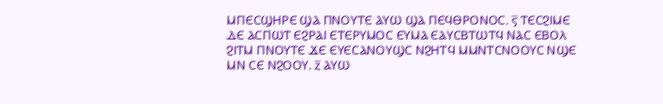ⲘⲠⲈⲤϢⲎⲢⲈ ϢⲀ ⲠⲚⲞⲨⲦⲈ ⲀⲨⲰ ϢⲀ ⲠⲈϤⲐⲢⲞⲚⲞⲤ. ⲋ̅ ⲦⲈⲤϨⲒⲘⲈ ⲆⲈ ⲀⲤⲠⲰⲦ ⲈϨⲢⲀⲒ ⲈⲦⲈⲢⲨⲘⲞⲤ ⲈⲨⲘⲀ ⲈⲀⲨⲤⲂⲦⲰⲦϤ ⲚⲀⲤ ⲈⲂⲞⲖ ϨⲒⲦⲘ ⲠⲚⲞⲨⲦⲈ ϪⲈ ⲈⲨⲈⲤⲀⲚⲞⲨϢⲤ ⲚϨⲎⲦϤ ⲘⲘⲚⲦⲤⲚⲞⲞⲨⲤ ⲚϢⲈ ⲘⲚ ⲤⲈ ⲚϨⲞⲞⲨ. ⲍ̅ ⲀⲨⲰ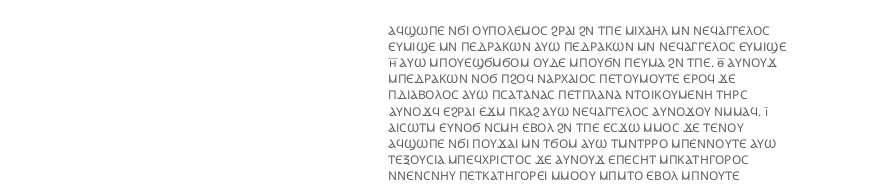ⲀϤϢⲰⲠⲈ ⲚϬⲒ ⲞⲨⲠⲞⲖⲈⲘⲞⲤ ϨⲢⲀⲒ ϨⲚ ⲦⲠⲈ ⲘⲒⲬⲀⲎⲖ ⲘⲚ ⲚⲈϤⲀⲄⲄⲈⲖⲞⲤ ⲈⲨⲘⲒϢⲈ ⲘⲚ ⲠⲈⲆⲢⲀⲔⲰⲚ ⲀⲨⲰ ⲠⲈⲆⲢⲀⲔⲰⲚ ⲘⲚ ⲚⲈϤⲀⲄⲄⲈⲖⲞⲤ ⲈⲨⲘⲒϢⲈ ⲏ̅ ⲀⲨⲰ ⲘⲠⲞⲨⲈϢϬⲘϬⲞⲘ ⲞⲨⲆⲈ ⲘⲠⲞⲨϬⲚ ⲠⲈⲨⲘⲀ ϨⲚ ⲦⲠⲈ. ⲑ̅ ⲀⲨⲚⲞⲨϪ ⲘⲠⲈⲆⲢⲀⲔⲰⲚ ⲚⲞϬ ⲠϨⲞϤ ⲚⲀⲢⲬⲀⲒⲞⲤ ⲠⲈⲦⲞⲨⲘⲞⲨⲦⲈ ⲈⲢⲞϤ ϪⲈ ⲠⲆⲒⲀⲂⲞⲖⲞⲤ ⲀⲨⲰ ⲠⲤⲀⲦⲀⲚⲀⲤ ⲠⲈⲦⲠⲖⲀⲚⲀ ⲚⲦⲞⲒⲔⲞⲨⲘⲈⲚⲎ ⲦⲎⲢⲤ ⲀⲨⲚⲞϪϤ ⲈϨⲢⲀⲒ ⲈϪⲘ ⲠⲔⲀϨ ⲀⲨⲰ ⲚⲈϤⲀⲄⲄⲈⲖⲞⲤ ⲀⲨⲚⲞϪⲞⲨ ⲚⲘⲘⲀϤ. ⲓ̅ ⲀⲒⲤⲰⲦⲘ ⲈⲨⲚⲞϬ ⲚⲤⲘⲎ ⲈⲂⲞⲖ ϨⲚ ⲦⲠⲈ ⲈⲤϪⲰ ⲘⲘⲞⲤ ϪⲈ ⲦⲈⲚⲞⲨ ⲀϤϢⲰⲠⲈ ⲚϬⲒ ⲠⲞⲨϪⲀⲒ ⲘⲚ ⲦϬⲞⲘ ⲀⲨⲰ ⲦⲘⲚⲦⲢⲢⲞ ⲘⲠⲈⲚⲚⲞⲨⲦⲈ ⲀⲨⲰ ⲦⲈⲜⲞⲨⲤⲒⲀ ⲘⲠⲈϤⲬⲢⲒⲤⲦⲞⲤ ϪⲈ ⲀⲨⲚⲞⲨϪ ⲈⲠⲈⲤⲎⲦ ⲘⲠⲔⲀⲦⲎⲄⲞⲢⲞⲤ ⲚⲚⲈⲚⲤⲚⲎⲨ ⲠⲈⲦⲔⲀⲦⲎⲄⲞⲢⲈⲒ ⲘⲘⲞⲞⲨ ⲘⲠⲘⲦⲞ ⲈⲂⲞⲖ ⲘⲠⲚⲞⲨⲦⲈ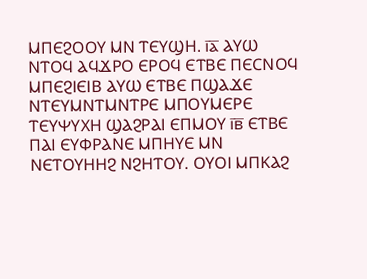ⲘⲠⲈϨⲞⲞⲨ ⲘⲚ ⲦⲈⲨϢⲎ. ⲓ̅ⲁ̅ ⲀⲨⲰ ⲚⲦⲞϤ ⲀϤϪⲢⲞ ⲈⲢⲞϤ ⲈⲦⲂⲈ ⲠⲈⲤⲚⲞϤ ⲘⲠⲈϨⲒⲈⲒⲂ ⲀⲨⲰ ⲈⲦⲂⲈ ⲠϢⲀϪⲈ ⲚⲦⲈⲨⲘⲚⲦⲘⲚⲦⲢⲈ ⲘⲠⲞⲨⲘⲈⲢⲈ ⲦⲈⲨⲮⲨⲬⲎ ϢⲀϨⲢⲀⲒ ⲈⲠⲘⲞⲨ ⲓ̅ⲃ̅ ⲈⲦⲂⲈ ⲠⲀⲒ ⲈⲨⲪⲢⲀⲚⲈ ⲘⲠⲎⲨⲈ ⲘⲚ ⲚⲈⲦⲞⲨⲎⲎϨ ⲚϨⲎⲦⲞⲨ. ⲞⲨⲞⲒ ⲘⲠⲔⲀϨ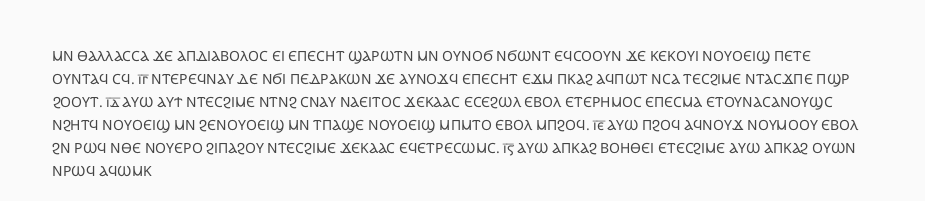ⲘⲚ ⲐⲀⲖⲖⲀⲤⲤⲀ ϪⲈ ⲀⲠⲆⲒⲀⲂⲞⲖⲞⲤ ⲈⲒ ⲈⲠⲈⲤⲎⲦ ϢⲀⲢⲰⲦⲚ ⲘⲚ ⲞⲨⲚⲞϬ ⲚϬⲰⲚⲦ ⲈϤⲤⲞⲞⲨⲚ ϪⲈ ⲔⲈⲔⲞⲨⲒ ⲚⲞⲨⲞⲈⲒϢ ⲠⲈⲦⲈ ⲞⲨⲚⲦⲀϤ ⲤϤ. ⲓ̅ⲅ̅ ⲚⲦⲈⲢⲈϤⲚⲀⲨ ⲆⲈ ⲚϬⲒ ⲠⲈⲆⲢⲀⲔⲰⲚ ϪⲈ ⲀⲨⲚⲞϪϤ ⲈⲠⲈⲤⲎⲦ ⲈϪⲘ ⲠⲔⲀϨ ⲀϤⲠⲰⲦ ⲚⲤⲀ ⲦⲈⲤϨⲒⲘⲈ ⲚⲦⲀⲤϪⲠⲈ ⲠϢⲢ ϨⲞⲞⲨⲦ. ⲓ̅ⲇ̅ ⲀⲨⲰ ⲀⲨϮ ⲚⲦⲈⲤϨⲒⲘⲈ ⲚⲦⲚϨ ⲤⲚⲀⲨ ⲚⲀⲈⲒⲦⲞⲤ ϪⲈⲔⲀⲀⲤ ⲈⲤⲈϨⲰⲖ ⲈⲂⲞⲖ ⲈⲦⲈⲢⲎⲘⲞⲤ ⲈⲠⲈⲤⲘⲀ ⲈⲦⲞⲨⲚⲀⲤⲀⲚⲞⲨϢⲤ ⲚϨⲎⲦϤ ⲚⲞⲨⲞⲈⲒϢ ⲘⲚ ϨⲈⲚⲞⲨⲞⲈⲒϢ ⲘⲚ ⲦⲠⲀϢⲈ ⲚⲞⲨⲞⲈⲒϢ ⲘⲠⲘⲦⲞ ⲈⲂⲞⲖ ⲘⲠϨⲞϤ. ⲓ̅ⲉ̅ ⲀⲨⲰ ⲠϨⲞϤ ⲀϤⲚⲞⲨϪ ⲚⲞⲨⲘⲞⲞⲨ ⲈⲂⲞⲖ ϨⲚ ⲢⲰϤ ⲚⲐⲈ ⲚⲞⲨⲈⲢⲞ ϨⲒⲠⲀϨⲞⲨ ⲚⲦⲈⲤϨⲒⲘⲈ ϪⲈⲔⲀⲀⲤ ⲈϤⲈⲦⲢⲈⲤⲰⲘⲤ. ⲓ̅ⲋ̅ ⲀⲨⲰ ⲀⲠⲔⲀϨ ⲂⲞⲎⲐⲈⲒ ⲈⲦⲈⲤϨⲒⲘⲈ ⲀⲨⲰ ⲀⲠⲔⲀϨ ⲞⲨⲰⲚ ⲚⲢⲰϤ ⲀϤⲰⲘⲔ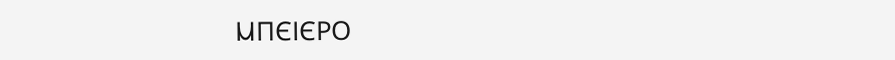ⲘⲠⲈⲒⲈⲢⲞ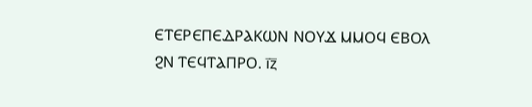ⲈⲦⲈⲢⲈⲠⲈⲆⲢⲀⲔⲰⲚ ⲚⲞⲨϪ ⲘⲘⲞϤ ⲈⲂⲞⲖ ϨⲚ ⲦⲈϤⲦⲀⲠⲢⲞ. ⲓ̅ⲍ̅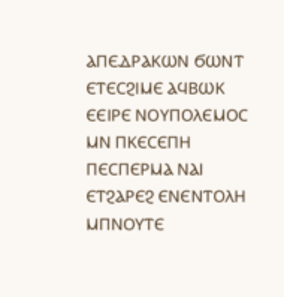ⲀⲠⲈⲆⲢⲀⲔⲰⲚ ϬⲰⲚⲦ ⲈⲦⲈⲤϨⲒⲘⲈ ⲀϤⲂⲰⲔ ⲈⲈⲒⲢⲈ ⲚⲞⲨⲠⲞⲖⲈⲘⲞⲤ ⲘⲚ ⲠⲔⲈⲤⲈⲠⲎ ⲠⲈⲤⲠⲈⲢⲘⲀ ⲚⲀⲒ ⲈⲦϨⲀⲢⲈϨ ⲈⲚⲈⲚⲦⲞⲖⲎ ⲘⲠⲚⲞⲨⲦⲈ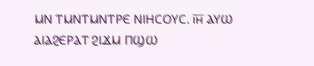ⲘⲚ ⲦⲘⲚⲦⲘⲚⲦⲢⲈ ⲚⲒⲎⲤⲞⲨⲤ. ⲓ̅ⲏ̅ ⲀⲨⲰ ⲀⲒⲀϨⲈⲢⲀⲦ ϨⲒϪⲘ ⲠϢⲰ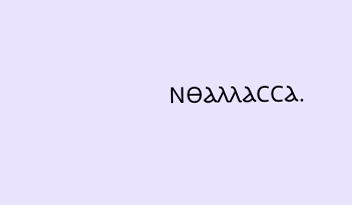ⲚⲐⲀⲖⲖⲀⲤⲤⲀ.